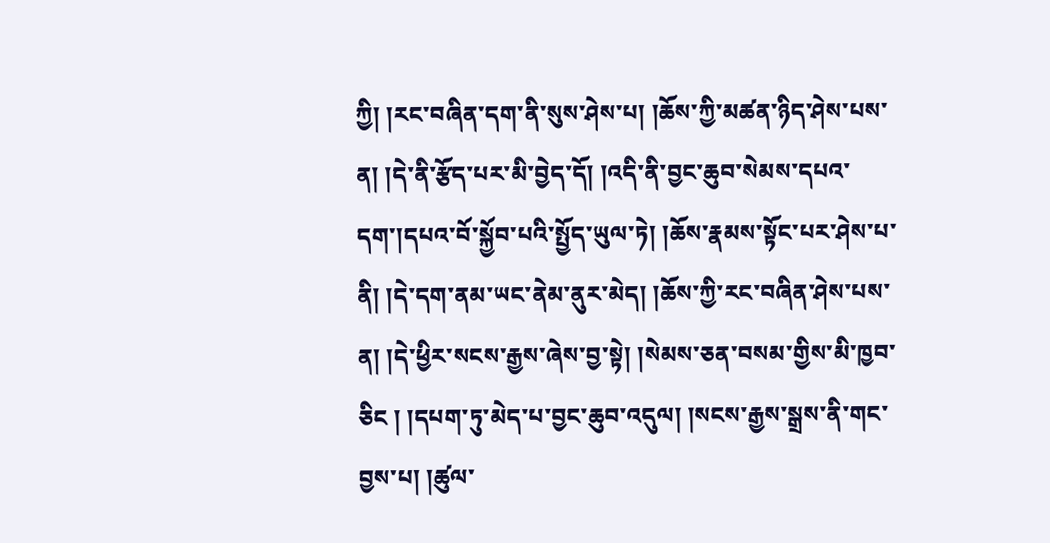ཀྱི། །རང་བཞིན་དག་ནི་སུས་ཤེས་པ། །ཆོས་ཀྱི་མཚན་ཉིད་ཤེས་པས་ན། །དེ་ནི་རྩོད་པར་མི་བྱེད་དོ། །འདི་ནི་བྱང་ཆུབ་སེམས་དཔའ་དག་།དཔའ་བོ་སྐྱོབ་པའི་སྤྱོད་ཡུལ་ཏེ། །ཆོས་རྣམས་སྟོང་པར་ཤེས་པ་ནི། །དེ་དག་ནམ་ཡང་ནེམ་ནུར་མེད། །ཆོས་ཀྱི་རང་བཞིན་ཤེས་པས་ན། །དེ་ཕྱིར་སངས་རྒྱས་ཞེས་བྱ་སྟེ། །སེམས་ཅན་བསམ་གྱིས་མི་ཁྱབ་ཅིང ། །དཔག་ཏུ་མེད་པ་བྱང་ཆུབ་འདུལ། །སངས་རྒྱས་སྒྲས་ནི་གང་བྱས་པ། །ཚུལ་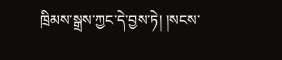ཁྲིམས་སྒྲས་ཀྱང་དེ་བྱས་ཏེ། །སངས་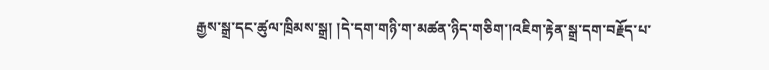རྒྱས་སྒྲ་དང་ཚུལ་ཁྲིམས་སྒྲ། །དེ་དག་གཉི་ག་མཚན་ཉིད་གཅིག་།འཇིག་རྟེན་སྒྲ་དག་བརྗོད་པ་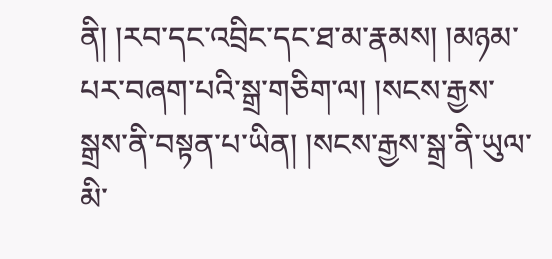ནི། །རབ་དང་འབྲིང་དང་ཐ་མ་རྣམས། །མཉམ་པར་བཞག་པའི་སྒྲ་གཅིག་ལ། །སངས་རྒྱས་སྒྲས་ནི་བསྟན་པ་ཡིན། །སངས་རྒྱས་སྒྲ་ནི་ཡུལ་མི་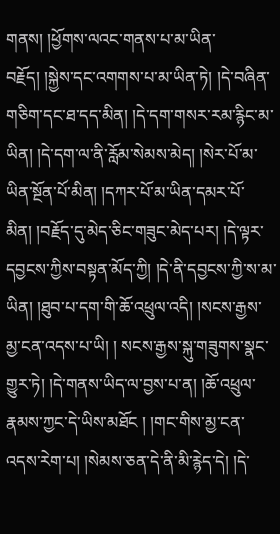གནས། །ཕྱོགས་ལའང་གནས་པ་མ་ཡིན་བརྗོད། །སྐྱེས་དང་འགགས་པ་མ་ཡིན་ཏེ། །དེ་བཞིན་གཅིག་དང་ཐ་དད་མིན། །དེ་དག་གསར་རམ་རྙིང་མ་ཡིན། །དེ་དག་ལ་ནི་རློམ་སེམས་མེད། །སེར་པོ་མ་ཡིན་སྔོན་པོ་མིན། །དཀར་པོ་མ་ཡིན་དམར་པོ་མིན། །བརྗོད་དུ་མེད་ཅིང་གཟུང་མེད་པར། །དེ་ལྟར་དབྱངས་ཀྱིས་བསྟན་མོད་ཀྱི། །དེ་ནི་དབྱངས་ཀྱི་ས་མ་ཡིན། །ཐུབ་པ་དག་གི་ཆོ་འཕྲུལ་འདི། །སངས་རྒྱས་མྱ་ངན་འདས་པ་ཡི། ། སངས་རྒྱས་སྐུ་གཟུགས་སྣང་གྱུར་ཏེ། །དེ་གནས་ཡིད་ལ་བྱས་པ་ན། །ཆོ་འཕྲུལ་རྣམས་ཀྱང་དེ་ཡིས་མཐོང ། །གང་གིས་མྱ་ངན་འདས་རེག་པ། །སེམས་ཅན་དེ་ནི་མི་རྙེད་དེ། །དེ་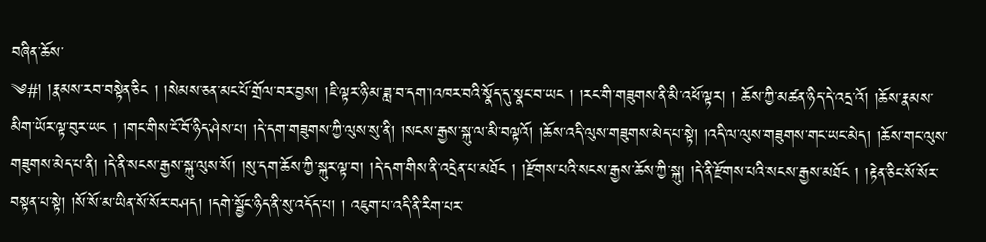བཞིན་ཆོས་
༄#། །རྣམས་རབ་བསྟེན་ཅིང ། །སེམས་ཅན་མང་པོ་གྲོལ་བར་བྱས། །ཇི་ལྟར་ཉི་མ་ཟླ་བ་དག་།འཁར་བའི་སྣོད་དུ་སྣང་བ་ཡང ། །རང་གི་གཟུགས་ནི་མི་འཕོ་ལྟར། ། ཆོས་ཀྱི་མཚན་ཉིད་དེ་འདྲ་འོ། །ཆོས་རྣམས་མིག་ཡོར་ལྟ་བུར་ཡང ། །གང་གིས་ངོ་བོ་ཉིད་ཤེས་པ། །དེ་དག་གཟུགས་ཀྱི་ལུས་སུ་ནི། །སངས་རྒྱས་སྐུ་ལ་མི་བལྟའོ། །ཆོས་འདི་ལུས་གཟུགས་མེད་པ་སྟེ། །འདི་ལ་ལུས་གཟུགས་གང་ཡང་མེད། །ཆོས་གང་ལུས་གཟུགས་མེད་པ་ནི། །དེ་ནི་སངས་རྒྱས་སྐུ་ལུས་སོ། །སུ་དག་ཆོས་ཀྱི་སྐུར་ལྟ་བ། །དེ་དག་གིས་ནི་འདྲེན་པ་མཐོང ། །རྫོགས་པའི་སངས་རྒྱས་ཆོས་ཀྱི་སྐུ། །དེ་ནི་རྫོགས་པའི་སངས་རྒྱས་མཐོང ། །རྟེན་ཅིང་སོ་སོར་བསྟན་པ་སྟེ། །སོ་སོ་མ་ཡིན་སོ་སོར་བཤད། །དགེ་སྦྱོང་ཉིད་ནི་སུ་འདོད་པ། ། འཇུག་པ་འདི་ནི་རིག་པར་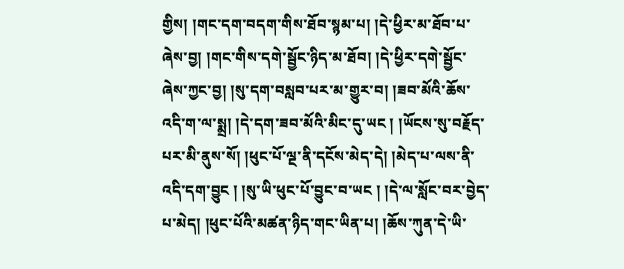གྱིས། །གང་དག་བདག་གིས་ཐོབ་སྙམ་པ། །དེ་ཕྱིར་མ་ཐོབ་པ་ཞེས་བྱ། །གང་གིས་དགེ་སྦྱོང་ཉིད་མ་ཐོབ། །དེ་ཕྱིར་དགེ་སྦྱོང་ཞེས་ཀྱང་བྱ། །སུ་དག་བསླབ་པར་མ་གྱུར་བ། །ཟབ་མོའི་ཆོས་འདི་ག་ལ་སྨྲ། །དེ་དག་ཟབ་མོའི་མིང་དུ་ཡང ། །ཡོངས་སུ་བརྗོད་པར་མི་ནུས་སོ། །ཕུང་པོ་ལྔ་ནི་དངོས་མེད་དེ། །མེད་པ་ལས་ནི་འདི་དག་བྱུང ། །སུ་ཡི་ཕུང་པོ་བྱུང་བ་ཡང ། །དེ་ལ་སློང་བར་བྱེད་པ་མེད། །ཕུང་པོའི་མཚན་ཉིད་གང་ཡིན་པ། །ཆོས་ཀུན་དེ་ཡི་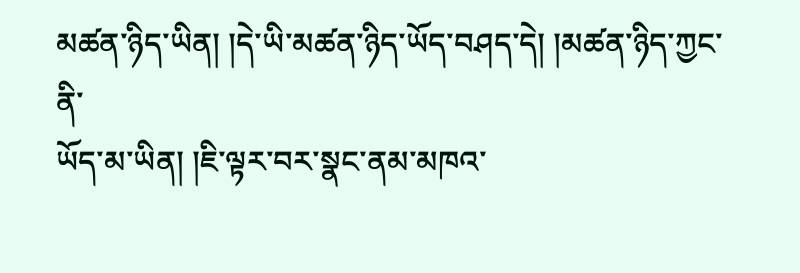མཚན་ཉིད་ཡིན། །དེ་ཡི་མཚན་ཉིད་ཡོད་བཤད་དེ། །མཚན་ཉིད་ཀྱང་ནི་
ཡོད་མ་ཡིན། །ཇི་ལྟར་བར་སྣང་ནམ་མཁའ་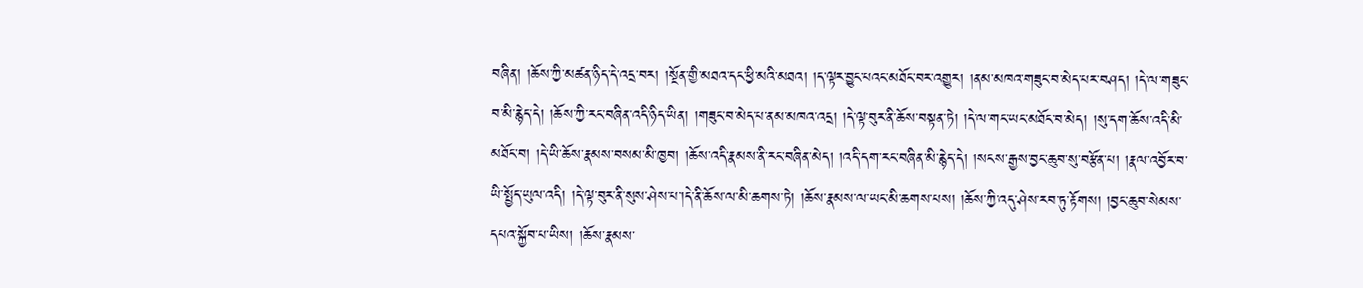བཞིན། །ཆོས་ཀྱི་མཚན་ཉིད་དེ་འདྲ་བར། །སྔོན་གྱི་མཐའ་དང་ཕྱི་མའི་མཐའ། །ད་ལྟར་བྱུང་པའང་མཐོང་བར་འགྱུར། །ནམ་མཁའ་གཟུང་བ་མེད་པར་བཤད། །དེ་ལ་གཟུང་བ་མི་རྙེད་དེ། །ཆོས་ཀྱི་རང་བཞིན་འདི་ཉིད་ཡིན། །གཟུང་བ་མེད་པ་ནམ་མཁའ་འདྲ། །དེ་ལྟ་བུར་ནི་ཆོས་བསྟན་ཏེ། །དེ་ལ་གང་ཡང་མཐོང་བ་མེད། །སུ་དག་ཆོས་འདི་མི་མཐོང་བ། །དེ་ཡི་ཆོས་རྣམས་བསམ་མི་ཁྱབ། །ཆོས་འདི་རྣམས་ནི་རང་བཞིན་མེད། །འདི་དག་རང་བཞིན་མི་རྙེད་དེ། །སངས་རྒྱས་བྱང་ཆུབ་སུ་བརྩོན་པ། །རྣལ་འབྱོར་བ་ཡི་སྤྱོད་ཡུལ་འདི། །དེ་ལྟ་བུར་ནི་སུས་ཤེས་པ་།དེ་ནི་ཆོས་ལ་མི་ཆགས་ཏེ། །ཆོས་རྣམས་ལ་ཡང་མི་ཆགས་པས། །ཆོས་ཀྱི་འདུ་ཤེས་རབ་ཏུ་རྟོགས། །བྱང་ཆུབ་སེམས་དཔའ་སྐྱོབ་པ་ཡིས། །ཆོས་རྣམས་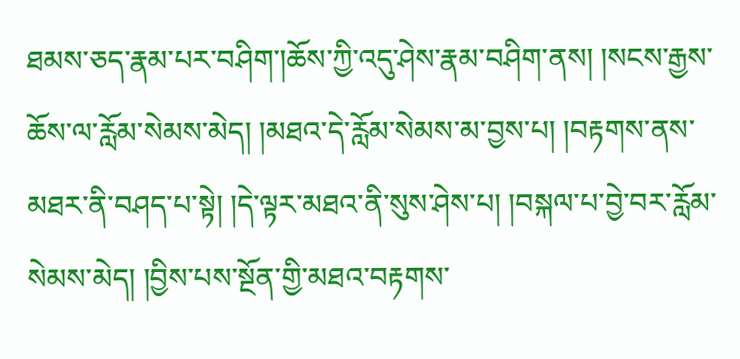ཐམས་ཅད་རྣམ་པར་བཤིག་།ཆོས་ཀྱི་འདུ་ཤེས་རྣམ་བཤིག་ནས། །སངས་རྒྱས་ཆོས་ལ་རློམ་སེམས་མེད། །མཐའ་དེ་རློམ་སེམས་མ་བྱས་པ། །བརྟགས་ནས་མཐར་ནི་བཤད་པ་སྟེ། །དེ་ལྟར་མཐའ་ནི་སུས་ཤེས་པ། །བསྐལ་པ་བྱེ་བར་རློམ་སེམས་མེད། །བྱིས་པས་སྔོན་གྱི་མཐའ་བརྟགས་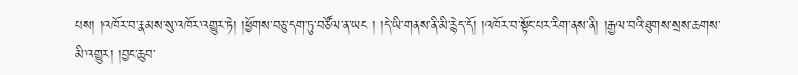པས། །འཁོར་བ་རྣམས་སུ་འཁོར་འགྱུར་ཏེ། །ཕྱོགས་བཅུ་དག་ཏུ་བཙོལ་ན་ཡང ། །དེ་ཡི་གནས་ནི་མི་རྙེད་དོ། །འཁོར་བ་སྟོང་པར་རིག་ནས་ནི། །རྒྱལ་བའི་ཐུགས་སྲས་ཆགས་མི་འགྱུར། །བྱང་ཆུབ་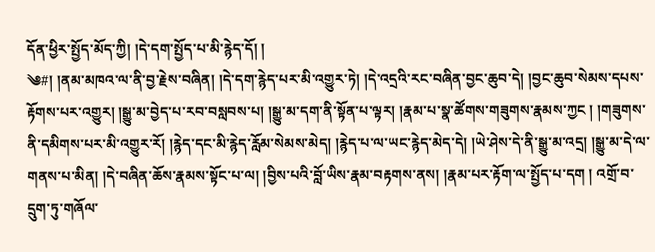དོན་ཕྱིར་སྤྱོད་མོད་ཀྱི། །དེ་དག་སྤྱོད་པ་མི་རྙེད་དོ། །
༄#། །ནམ་མཁའ་ལ་ནི་བྱ་རྗེས་བཞིན། །དེ་དག་རྙེད་པར་མི་འགྱུར་ཏེ། །དེ་འདྲའི་རང་བཞིན་བྱང་ཆུབ་དེ། །བྱང་ཆུབ་སེམས་དཔས་རྟོགས་པར་འགྱུར། །སྒྱུ་མ་བྱེད་པ་རབ་བསླབས་པ། །སྒྱུ་མ་དག་ནི་སྟོན་པ་ལྟར། །རྣམ་པ་སྣ་ཚོགས་གཟུགས་རྣམས་ཀྱང ། །གཟུགས་ནི་དམིགས་པར་མི་འགྱུར་རོ། །རྙེད་དང་མི་རྙེད་རློམ་སེམས་མེད། །རྙེད་པ་ལ་ཡང་རྙེད་མེད་དེ། །ཡེ་ཤེས་དེ་ནི་སྒྱུ་མ་འདྲ། །སྒྱུ་མ་དེ་ལ་གནས་པ་མིན། །དེ་བཞིན་ཆོས་རྣམས་སྟོང་པ་ལ། །བྱིས་པའི་བློ་ཡིས་རྣམ་བརྟགས་ནས། །རྣམ་པར་རྟོག་ལ་སྤྱོད་པ་དག ། འགྲོ་བ་དྲུག་ཏུ་གཞོལ་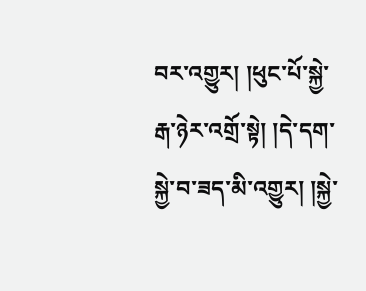བར་འགྱུར། །ཕུང་པོ་སྐྱེ་རྒ་ཉེར་འགྲོ་སྟེ། །དེ་དག་སྐྱེ་བ་ཟད་མི་འགྱུར། །སྐྱེ་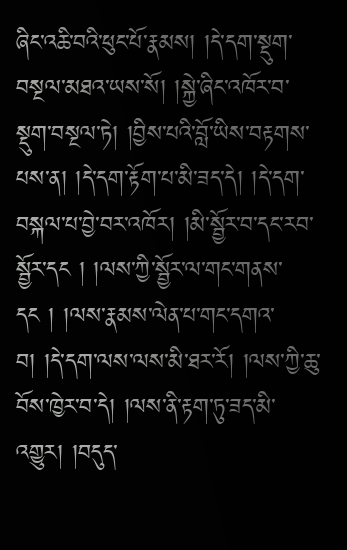ཞིང་འཆི་བའི་ཕུང་པོ་རྣམས། །དེ་དག་སྡུག་བསྔལ་མཐའ་ཡས་སོ། །སྐྱེ་ཞིང་འཁོར་བ་སྡུག་བསྔལ་ཏེ། །བྱིས་པའི་བློ་ཡིས་བརྟགས་པས་ན། །དེ་དག་རྟོག་པ་མི་ཟད་དེ། །དེ་དག་བསྐལ་པ་བྱེ་བར་འཁོར། །མི་སྦྱོར་བ་དང་རབ་སྦྱོར་དང ། །ལས་ཀྱི་སྦྱོར་ལ་གང་གནས་དང ། །ལས་རྣམས་ལེན་པ་གང་དགའ་བ། །དེ་དག་ལས་ལས་མི་ཐར་རོ། །ལས་ཀྱི་ཆུ་བོས་ཁྱེར་བ་དེ། །ལས་ནི་རྟག་ཏུ་ཟད་མི་འགྱུར། །བདུད་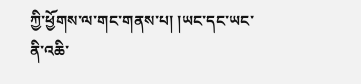ཀྱི་ཕྱོགས་ལ་གང་གནས་པ། །ཡང་དང་ཡང་ནི་འཆི་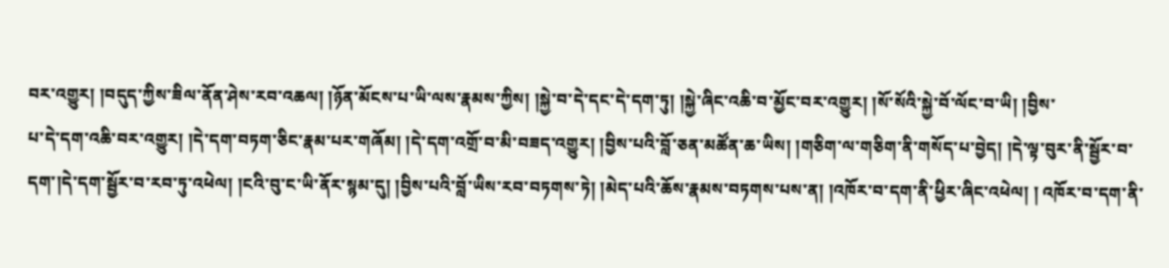བར་འགྱུར། །བདུད་ཀྱིས་ཟིལ་ནོན་ཤེས་རབ་འཆལ། །ཉོན་མོངས་པ་ཡི་ལས་རྣམས་ཀྱིས། །སྐྱེ་བ་དེ་དང་དེ་དག་ཏུ། །སྐྱེ་ཞིང་འཆི་བ་མྱོང་བར་འགྱུར། །སོ་སོའི་སྐྱེ་བོ་ལོང་བ་ཡི། །བྱིས་
པ་དེ་དག་འཆི་བར་འགྱུར། །དེ་དག་བཏག་ཅིང་རྣམ་པར་གཞོམ། །དེ་དག་འགྲོ་བ་མི་བཟད་འགྱུར། །བྱིས་པའི་བློ་ཅན་མཚོན་ཆ་ཡིས། །གཅིག་ལ་གཅིག་ནི་གསོད་པ་བྱེད། །དེ་ལྟ་བུར་ནི་སྦྱོར་བ་དག་།དེ་དག་སྦྱོར་བ་རབ་ཏུ་འཕེལ། །ངའི་བུ་ང་ཡི་ནོར་སྙམ་དུ། །བྱིས་པའི་བློ་ཡིས་རབ་བཏགས་ཏེ། །མེད་པའི་ཆོས་རྣམས་བཏགས་པས་ན། །འཁོར་བ་དག་ནི་ཕྱིར་ཞིང་འཕེལ། ། འཁོར་བ་དག་ནི་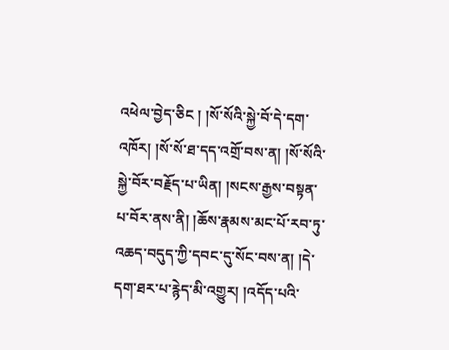འཕེལ་བྱེད་ཅིང ། །སོ་སོའི་སྐྱེ་བོ་དེ་དག་འཁོར། །སོ་སོ་ཐ་དད་འགྲོ་བས་ན། །སོ་སོའི་སྐྱེ་བོར་བརྗོད་པ་ཡིན། །སངས་རྒྱས་བསྟན་པ་བོར་ནས་ནི། །ཆོས་རྣམས་མང་པོ་རབ་ཏུ་འཆད་བདུད་ཀྱི་དབང་དུ་སོང་བས་ན། །དེ་དག་ཐར་པ་རྙེད་མི་འགྱུར། །འདོད་པའི་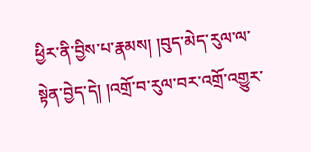ཕྱིར་ནི་བྱིས་པ་རྣམས། །བུད་མེད་རུལ་ལ་སྟེན་བྱེད་དེ། །འགྲོ་བ་རུལ་བར་འགྲོ་འགྱུར་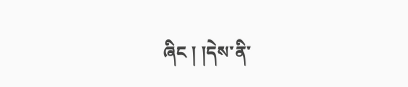ཞིང ། །དེས་ནི་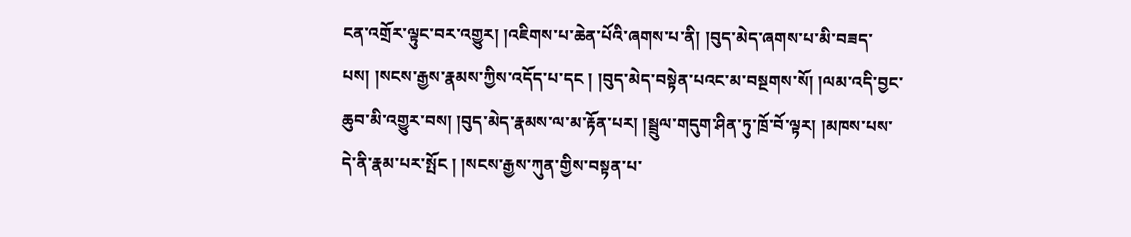ངན་འགྲོར་ལྟུང་བར་འགྱུར། །འཇིགས་པ་ཆེན་པོའི་ཞགས་པ་ནི། །བུད་མེད་ཞགས་པ་མི་བཟད་པས། །སངས་རྒྱས་རྣམས་ཀྱིས་འདོད་པ་དང ། །བུད་མེད་བསྟེན་པའང་མ་བསྔགས་སོ། །ལམ་འདི་བྱང་ཆུབ་མི་འགྱུར་བས། །བུད་མེད་རྣམས་ལ་མ་རྟོན་པར། །སྦྲུལ་གདུག་ཤིན་ཏུ་ཁྲོ་བོ་ལྟར། །མཁས་པས་དེ་ནི་རྣམ་པར་སྤོང ། །སངས་རྒྱས་ཀུན་གྱིས་བསྟན་པ་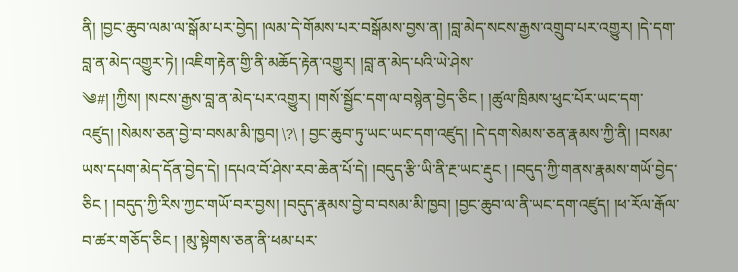ནི། །བྱང་ཆུབ་ལམ་ལ་སྒོམ་པར་བྱེད། །ལམ་དེ་གོམས་པར་བསྒོམས་བྱས་ན། །བླ་མེད་སངས་རྒྱས་འགྲུབ་པར་འགྱུར། །དེ་དག་བླ་ན་མེད་འགྱུར་ཏེ། །འཇིག་རྟེན་གྱི་ནི་མཆོད་རྟེན་འགྱུར། །བླ་ན་མེད་པའི་ཡེ་ཤེས་
༄#། །ཀྱིས། །སངས་རྒྱས་བླ་ན་མེད་པར་འགྱུར། །གསོ་སྦྱོང་དག་ལ་བསྙེན་བྱེད་ཅིང ། །ཚུལ་ཁྲིམས་ཕུང་པོར་ཡང་དག་འཛུད། །སེམས་ཅན་བྱེ་བ་བསམ་མི་ཁྱབ། \?\ ། བྱང་ཆུབ་ཏུ་ཡང་ཡང་དག་འཛུད། །དེ་དག་སེམས་ཅན་རྣམས་ཀྱི་ནི། །བསམ་ཡས་དཔག་མེད་དོན་བྱེད་དེ། །དཔའ་བོ་ཤེས་རབ་ཆེན་པོ་དེ། །བདུད་རྩི་ཡི་ནི་རྔ་ཡང་རྡུང ། །བདུད་ཀྱི་གནས་རྣམས་གཡོ་བྱེད་ཅིང ། །བདུད་ཀྱི་རིས་ཀྱང་གཡོ་བར་བྱས། །བདུད་རྣམས་བྱེ་བ་བསམ་མི་ཁྱབ། །བྱང་ཆུབ་ལ་ནི་ཡང་དག་འཛུད། །ཕ་རོལ་རྒོལ་བ་ཚར་གཅོད་ཅིང ། །མུ་སྟེགས་ཅན་ནི་ཕམ་པར་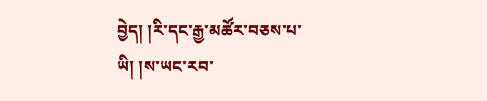བྱེད། །རི་དང་རྒྱ་མཚོར་བཅས་པ་ཡི། །ས་ཡང་རབ་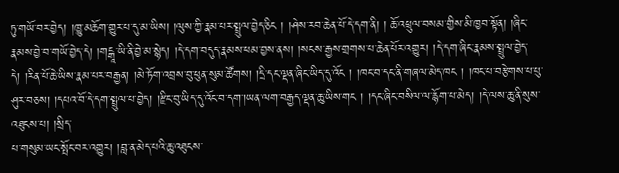ཏུ་གཡོ་བར་བྱེད། །ཁྱུ་མཆོག་གྱུར་པ་དུ་མ་ཡིས། །ལུས་ཀྱི་རྣམ་པར་སྤྲུལ་བྱེད་ཅིང ། །ཤེས་རབ་ཆེན་པོ་དེ་དག་ནི། ། ཆོ་འཕྲུལ་བསམ་གྱིས་མི་ཁྱབ་སྟོན། །ཞིང་རྣམས་བྱེ་བ་གཡོ་བྱེད་དེ། །གངྒཱ་ཡི་ནི་བྱེ་མ་སྙེད། །དེ་དག་བདུད་རྣམས་ཕམ་བྱས་ནས། །སངས་རྒྱས་གྲགས་པ་ཆེན་པོར་འགྱུར། །དེ་དག་ཞིང་རྣམས་སྤྲུལ་བྱེད་དེ། །རིན་པོ་ཆེ་ཡིས་རྣམ་པར་བརྒྱན། །མེ་ཏོག་འབྲས་བུ་ཕུན་སུམ་ཚོགས། །དྲི་དང་ལྡན་ཞིང་ཡིད་དུ་འོང ། །ཁང་བ་དང་ནི་གཞལ་མེད་ཁང ། །ཁང་པ་བརྩེགས་པ་པུ་ཤུར་བཅས། །དཔའ་བོ་དེ་དག་སྤྲུལ་པ་བྱེད། །རྫིང་བུ་ཡིད་དུ་འོང་བ་དག་།ཡན་ལག་བརྒྱད་ལྡན་ཆུ་ཡིས་གང ། །དང་ཞིང་བསིལ་ལ་རྙོག་པ་མེད། །དེ་ལས་ཆུ་ནི་སུས་འཐུངས་པ། །སྲིད་
པ་གསུམ་ཡང་སྤོང་བར་འགྱུར། །བླ་ན་མེད་པའི་ཆུ་འཐུངས་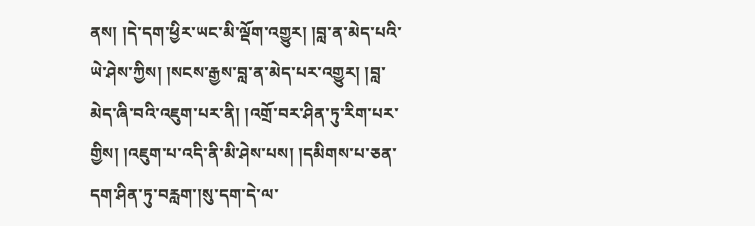ནས། །དེ་དག་ཕྱིར་ཡང་མི་ལྡོག་འགྱུར། །བླ་ན་མེད་པའི་ཡེ་ཤེས་ཀྱིས། །སངས་རྒྱས་བླ་ན་མེད་པར་འགྱུར། །བླ་མེད་ཞི་བའི་འཇུག་པར་ནི། །འགྲོ་བར་ཤིན་ཏུ་རིག་པར་གྱིས། །འཇུག་པ་འདི་ནི་མི་ཤེས་པས། །དམིགས་པ་ཅན་དག་ཤིན་ཏུ་བརླག་།སུ་དག་དེ་ལ་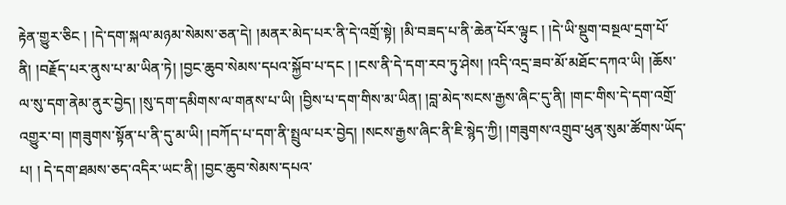རྟེན་གྱུར་ཅིང ། །དེ་དག་སྐལ་མཉམ་སེམས་ཅན་དེ། །མནར་མེད་པར་ནི་དེ་འགྲོ་སྟེ། །མི་བཟད་པ་ནི་ཆེན་པོར་ལྟུང ། །དེ་ཡི་སྡུག་བསྔལ་དྲག་པོ་ནི། །བརྗོད་པར་ནུས་པ་མ་ཡིན་ཏེ། །བྱང་ཆུབ་སེམས་དཔའ་སྐྱོབ་པ་དང ། །ངས་ནི་དེ་དག་རབ་ཏུ་ཤེས། །འདི་འདྲ་ཟབ་མོ་མཐོང་དཀའ་ཡི། །ཆོས་ལ་སུ་དག་ནེམ་ནུར་བྱེད། །སུ་དག་དམིགས་ལ་གནས་པ་ཡི། །བྱིས་པ་དག་གིས་མ་ཡིན། །བླ་མེད་སངས་རྒྱས་ཞིང་དུ་ནི། །གང་གིས་དེ་དག་འགྲོ་འགྱུར་བ། །གཟུགས་སྟོན་པ་ནི་དུ་མ་ཡི། །བཀོད་པ་དག་ནི་སྤྲུལ་པར་བྱེད། །སངས་རྒྱས་ཞིང་ནི་ཇི་སྙེད་ཀྱི། །གཟུགས་འགྲུབ་ཕུན་སུམ་ཚོགས་ཡོད་པ། ། དེ་དག་ཐམས་ཅད་འདིར་ཡང་ནི། །བྱང་ཆུབ་སེམས་དཔའ་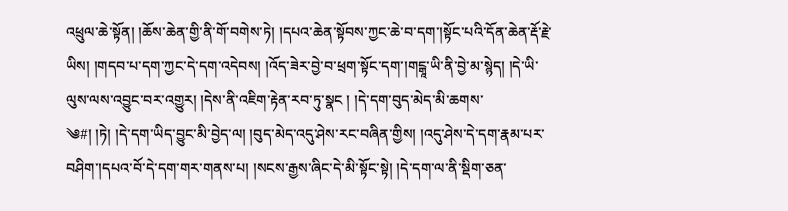འཕྲུལ་ཆེ་སྟོན། །ཆོས་ཆེན་གྱི་ནི་གོ་བགེས་ཏེ། །དཔའ་ཆེན་སྟོབས་ཀྱང་ཆེ་བ་དག་།སྟོང་པའི་དོན་ཆེན་རྡོ་རྗེ་ཡིས། །གདབ་པ་དག་ཀྱང་དེ་དག་འདེབས། །འོད་ཟེར་བྱེ་བ་ཕྲག་སྟོང་དག་།གངྒཱ་ཡི་ནི་བྱེ་མ་སྙེད། །དེ་ཡི་ལུས་ལས་འབྱུང་བར་འགྱུར། །དེས་ནི་འཇིག་རྟེན་རབ་ཏུ་སྣང ། །དེ་དག་བུད་མེད་མི་ཆགས་
༄#། །ཏེ། །དེ་དག་ཡིད་བྱུང་མི་བྱེད་ལ། །བུད་མེད་འདུ་ཤེས་རང་བཞིན་གྱིས། །འདུ་ཤེས་དེ་དག་རྣམ་པར་བཤིག་།དཔའ་བོ་དེ་དག་གར་གནས་པ། །སངས་རྒྱས་ཞིང་དེ་མི་སྟོང་སྟེ། །དེ་དག་ལ་ནི་སྡིག་ཅན་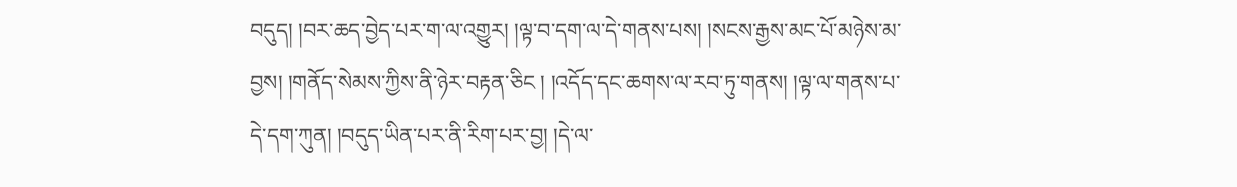བདུད། །བར་ཆད་བྱེད་པར་ག་ལ་འགྱུར། །ལྟ་བ་དག་ལ་དེ་གནས་པས། །སངས་རྒྱས་མང་པོ་མཉེས་མ་བྱས། །གནོད་སེམས་ཀྱིས་ནི་ཉེར་བརྟན་ཅིང ། །འདོད་དང་ཆགས་ལ་རབ་ཏུ་གནས། །ལྟ་ལ་གནས་པ་དེ་དག་ཀུན། །བདུད་ཡིན་པར་ནི་རིག་པར་བྱ། །དེ་ལ་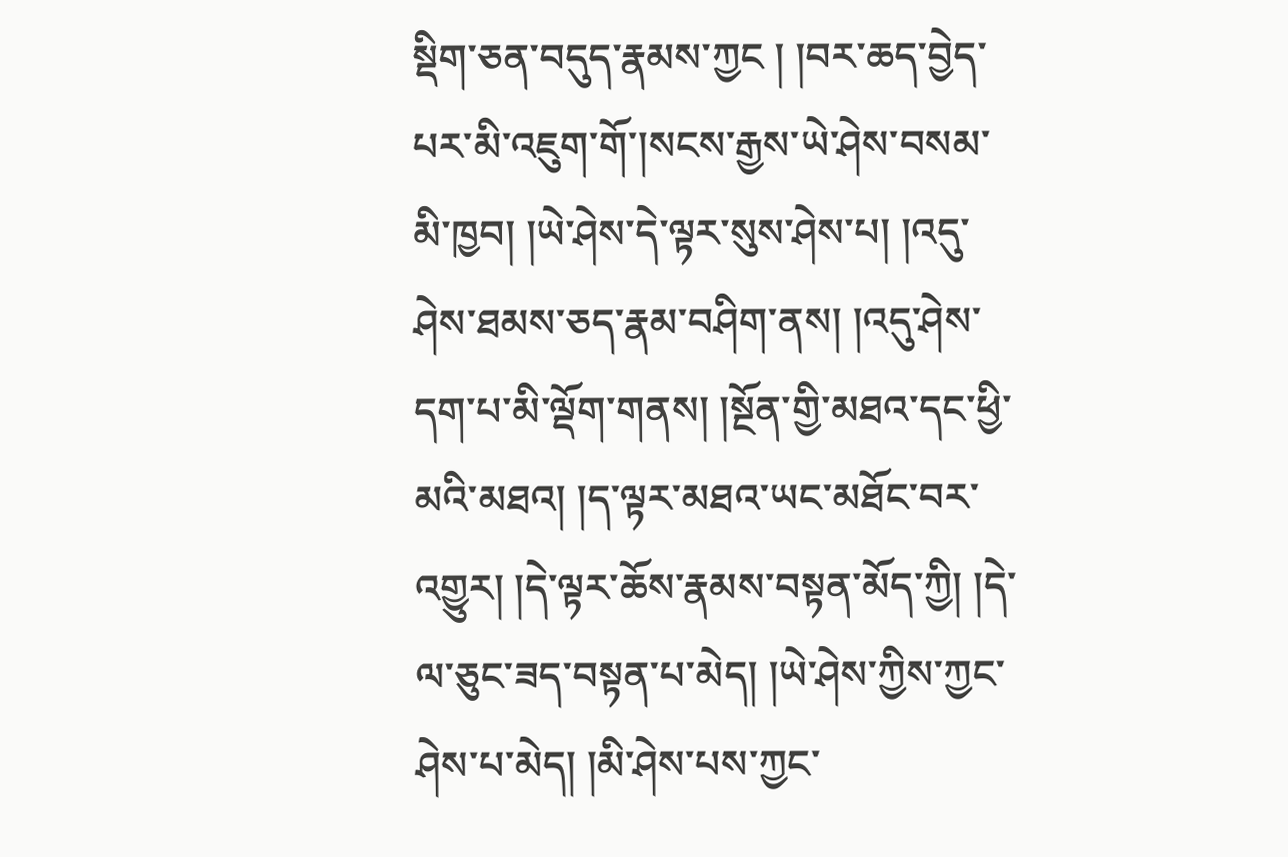སྡིག་ཅན་བདུད་རྣམས་ཀྱང ། །བར་ཆད་བྱེད་པར་མི་འཇུག་གོ་།སངས་རྒྱས་ཡེ་ཤེས་བསམ་མི་ཁྱབ། །ཡེ་ཤེས་དེ་ལྟར་སུས་ཤེས་པ། །འདུ་ཤེས་ཐམས་ཅད་རྣམ་བཤིག་ནས། །འདུ་ཤེས་དག་པ་མི་ལྡོག་གནས། །སྔོན་གྱི་མཐའ་དང་ཕྱི་མའི་མཐའ། །ད་ལྟར་མཐའ་ཡང་མཐོང་བར་འགྱུར། །དེ་ལྟར་ཆོས་རྣམས་བསྟན་མོད་ཀྱི། །དེ་ལ་ཅུང་ཟད་བསྟན་པ་མེད། །ཡེ་ཤེས་ཀྱིས་ཀྱང་ཤེས་པ་མེད། །མི་ཤེས་པས་ཀྱང་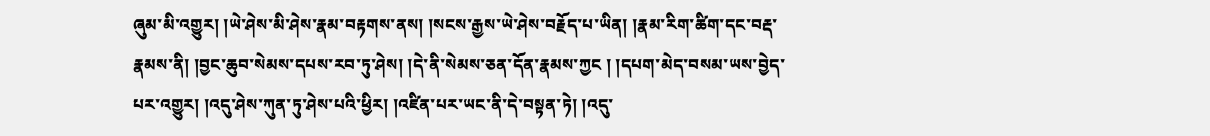ཞུམ་མི་འགྱུར། །ཡེ་ཤེས་མི་ཤེས་རྣམ་བརྟགས་ནས། །སངས་རྒྱས་ཡེ་ཤེས་བརྗོད་པ་ཡིན། །རྣམ་རིག་ཚིག་དང་བརྡ་རྣམས་ནི། །བྱང་ཆུབ་སེམས་དཔས་རབ་ཏུ་ཤེས། །དེ་ནི་སེམས་ཅན་དོན་རྣམས་ཀྱང ། །དཔག་མེད་བསམ་ཡས་བྱེད་པར་འགྱུར། །འདུ་ཤེས་ཀུན་ཏུ་ཤེས་པའི་ཕྱིར། །འཛིན་པར་ཡང་ནི་དེ་བསྟན་ཏེ། །འདུ་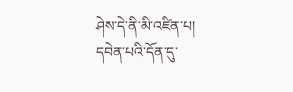ཤེས་དེ་ནི་མི་འཛིན་པ།
དབེན་པའི་དོན་དུ་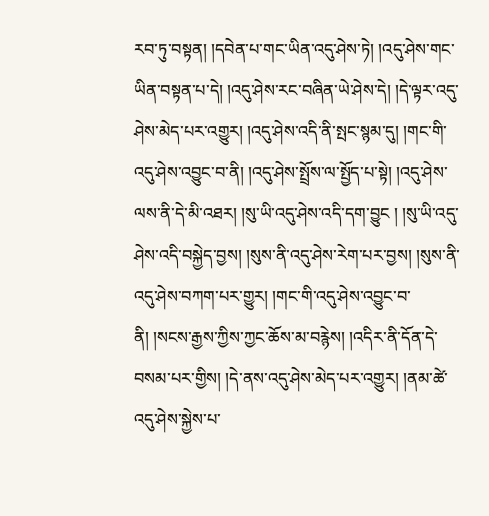རབ་ཏུ་བསྟན། །དབེན་པ་གང་ཡིན་འདུ་ཤེས་ཏེ། །འདུ་ཤེས་གང་ཡིན་བསྟན་པ་དེ། །འདུ་ཤེས་རང་བཞིན་ཡེ་ཤེས་དེ། །དེ་ལྟར་འདུ་ཤེས་མེད་པར་འགྱུར། །འདུ་ཤེས་འདི་ནི་སྤང་སྙམ་དུ། །གང་གི་འདུ་ཤེས་འབྱུང་བ་ནི། །འདུ་ཤེས་སྤྲོས་ལ་སྤྱོད་པ་སྟེ། །འདུ་ཤེས་ལས་ནི་དེ་མི་འཐར། །སུ་ཡི་འདུ་ཤེས་འདི་དག་བྱུང ། །སུ་ཡི་འདུ་ཤེས་འདི་བསྐྱེད་བྱས། །སུས་ནི་འདུ་ཤེས་རེག་པར་བྱས། །སུས་ནི་འདུ་ཤེས་བཀག་པར་གྱུར། །གང་གི་འདུ་ཤེས་འབྱུང་བ་ནི། །སངས་རྒྱས་ཀྱིས་ཀྱང་ཆོས་མ་བརྙེས། །འདིར་ནི་དོན་དེ་བསམ་པར་གྱིས། །དེ་ནས་འདུ་ཤེས་མེད་པར་འགྱུར། །ནམ་ཚེ་འདུ་ཤེས་སྐྱེས་པ་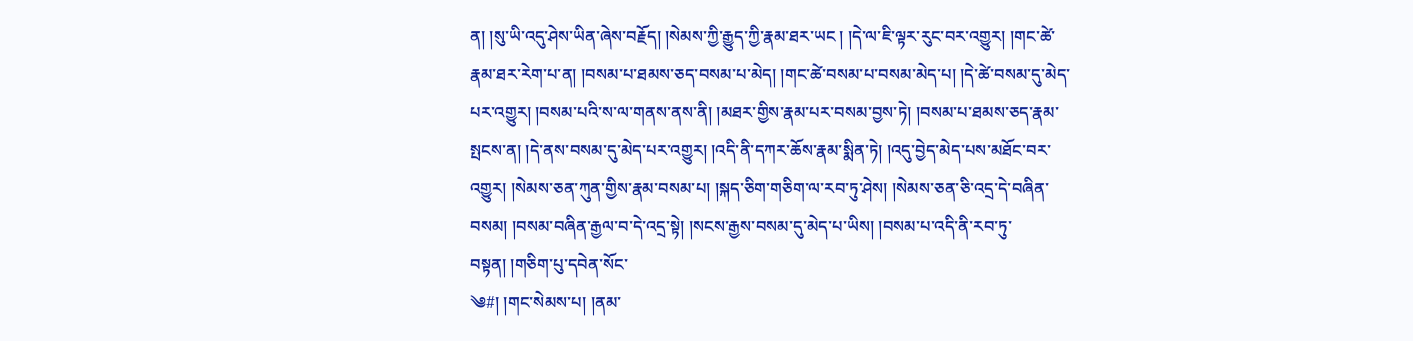ན། །སུ་ཡི་འདུ་ཤེས་ཡིན་ཞེས་བརྗོད། །སེམས་ཀྱི་རྒྱུད་ཀྱི་རྣམ་ཐར་ཡང ། །དེ་ལ་ཇི་ལྟར་རུང་བར་འགྱུར། །གང་ཚེ་རྣམ་ཐར་རེག་པ་ན། །བསམ་པ་ཐམས་ཅད་བསམ་པ་མེད། །གང་ཚེ་བསམ་པ་བསམ་མེད་པ། །དེ་ཚེ་བསམ་དུ་མེད་པར་འགྱུར། །བསམ་པའི་ས་ལ་གནས་ནས་ནི། །མཐར་གྱིས་རྣམ་པར་བསམ་བྱས་ཏེ། །བསམ་པ་ཐམས་ཅད་རྣམ་སྤངས་ན། །དེ་ནས་བསམ་དུ་མེད་པར་འགྱུར། །འདི་ནི་དཀར་ཆོས་རྣམ་སྨིན་ཏེ། །འདུ་བྱེད་མེད་པས་མཐོང་བར་འགྱུར། །སེམས་ཅན་ཀུན་གྱིས་རྣམ་བསམ་པ། །སྐད་ཅིག་གཅིག་ལ་རབ་ཏུ་ཤེས། །སེམས་ཅན་ཅི་འདྲ་དེ་བཞིན་བསམ། །བསམ་བཞིན་རྒྱལ་བ་དེ་འདྲ་སྟེ། །སངས་རྒྱས་བསམ་དུ་མེད་པ་ཡིས། །བསམ་པ་འདི་ནི་རབ་ཏུ་བསྟན། །གཅིག་པུ་དབེན་སོང་
༄#། །གང་སེམས་པ། །ནམ་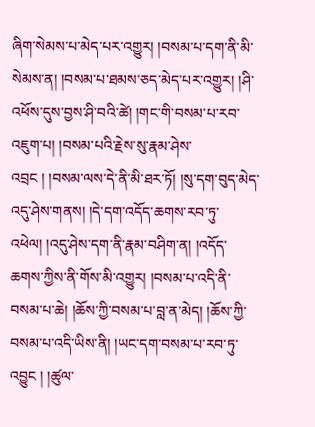ཞིག་སེམས་པ་མེད་པར་འགྱུར། །བསམ་པ་དག་ནི་མི་སེམས་ན། །བསམ་པ་ཐམས་ཅད་མེད་པར་འགྱུར། །ཤི་འཕོས་དུས་བྱས་ཤི་བའི་ཚེ། །གང་གི་བསམ་པ་རབ་འཇུག་པ། །བསམ་པའི་རྗེས་སུ་རྣམ་ཤེས་འབྲང ། །བསམ་ལས་དེ་ནི་མི་ཐར་ཏོ། །སུ་དག་བུད་མེད་འདུ་ཤེས་གནས། །དེ་དག་འདོད་ཆགས་རབ་ཏུ་འཕེལ། །འདུ་ཤེས་དག་ནི་རྣམ་བཤིག་ན། །འདོད་ཆགས་ཀྱིས་ནི་གོས་མི་འགྱུར། །བསམ་པ་འདི་ནི་བསམ་པ་ཆེ། །ཆོས་ཀྱི་བསམ་པ་བླ་ན་མེད། །ཆོས་ཀྱི་བསམ་པ་འདི་ཡིས་ནི། །ཡང་དག་བསམ་པ་རབ་ཏུ་འབྱུང ། །ཚུལ་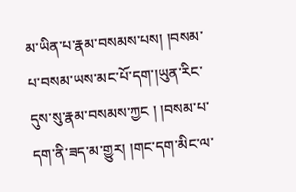མ་ཡིན་པ་རྣམ་བསམས་པས། །བསམ་པ་བསམ་ཡས་མང་པོ་དག་།ཡུན་རིང་དུས་སུ་རྣམ་བསམས་ཀྱང ། །བསམ་པ་དག་ནི་ཟད་མ་གྱུར། །གང་དག་མིང་ལ་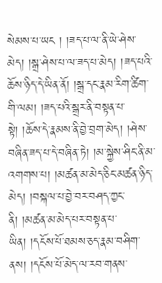སེམས་པ་ཡང ། །ཟད་པ་ལ་ནི་ཡེ་ཤེས་མེད། །སྒྲ་ཤེས་པ་ལ་ཟད་པ་མེད། །ཟད་པའི་ཆོས་ཉིད་དེ་ཡིན་ནོ། །སྒྲ་དང་རྣམ་རིག་ཚིག་གི་ལམ། །ཟད་པའི་སྒྲར་ནི་བསྟན་པ་སྟེ། །ཆོས་དེ་རྣམས་ནི་བྱེ་བྲག་མེད། །ཤེས་བཞིན་ཟད་པ་དེ་བཞིན་ཏེ། །མ་སྐྱེས་ཤིང་ནི་མ་འགགས་པ། །མཚན་མ་མེད་ཅིང་མཚན་ཉིད་མེད། །བསྐལ་པ་བྱེ་བར་བཤད་ཀྱང་ནི། །མཚན་མ་མེད་པར་བསྟན་པ་ཡིན། །དངོས་པོ་ཐམས་ཅད་རྣམ་བཤིག་ནས། །དངོས་པོ་མེད་ལ་རབ་གནས་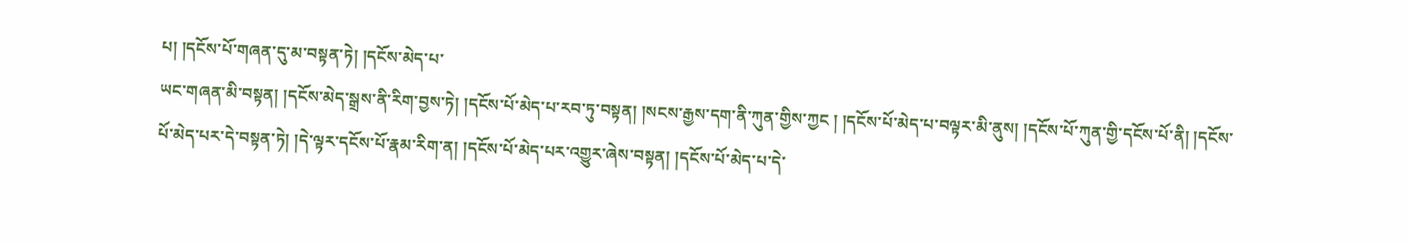པ། །དངོས་པོ་གཞན་དུ་མ་བསྟན་ཏེ། །དངོས་མེད་པ་
ཡང་གཞན་མི་བསྟན། །དངོས་མེད་སྒྲས་ནི་རིག་བྱས་ཏེ། །དངོས་པོ་མེད་པ་རབ་ཏུ་བསྟན། །སངས་རྒྱས་དག་ནི་ཀུན་གྱིས་ཀྱང ། །དངོས་པོ་མེད་པ་བལྟར་མི་ནུས། །དངོས་པོ་ཀུན་གྱི་དངོས་པོ་ནི། །དངོས་པོ་མེད་པར་དེ་བསྟན་ཏེ། །དེ་ལྟར་དངོས་པོ་རྣམ་རིག་ན། །དངོས་པོ་མེད་པར་འགྱུར་ཞེས་བསྟན། །དངོས་པོ་མེད་པ་དེ་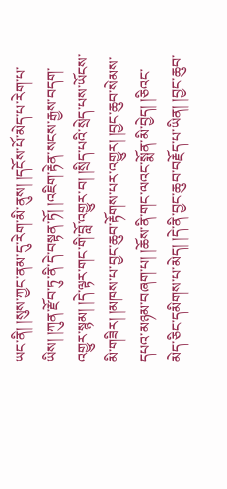ཡང་ནི། །སུས་ཀྱང་ནམ་དུ་རེག་མི་ནུས། །དངོས་པོ་མེད་པ་རེག་པ་ཡིས། །ཀུན་རྫོབ་ཏུ་ནི་དེ་བསྟན་ཏོ། །འཇིག་རྟེན་སངས་རྒྱས་བདག་འགྱུར་སྙམ། །དེ་ལྟར་གང་གི་བློ་འགྱུར་བ། །སྲིད་པའི་སྲེད་པས་ཡོངས་མི་གཟིར། །མཁས་པ་བྱང་ཆུབ་རྟོགས་པར་འགྱུར། །བྱང་ཆུབ་སེམས་དཔའ་མཉམ་བཞག་པ། །ཆོས་ནི་གང་ལའང་སྨོན་མི་བྱེད། །ཅིའང་མེད་ཅིང་དམིགས་པ་མེད། །དེ་ནི་བྱང་ཆུབ་བརྗོད་པ་ཡིན། །བྱང་ཆུབ་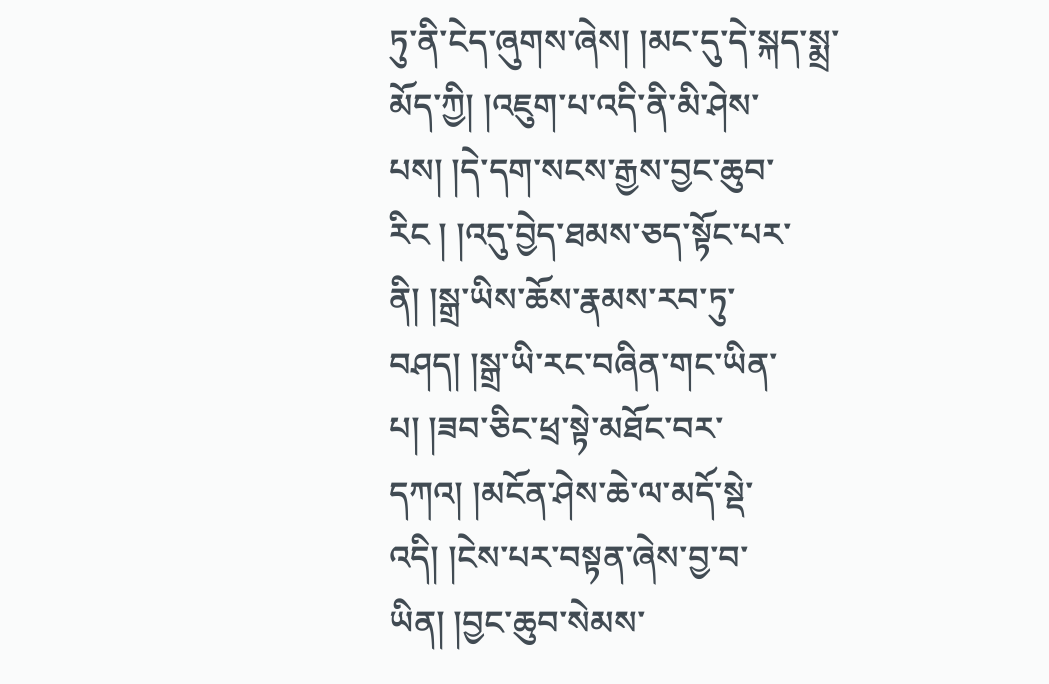ཏུ་ནི་ངེད་ཞུགས་ཞེས། །མང་དུ་དེ་སྐད་སྨྲ་མོད་ཀྱི། །འཇུག་པ་འདི་ནི་མི་ཤེས་པས། །དེ་དག་སངས་རྒྱས་བྱང་ཆུབ་རིང ། །འདུ་བྱེད་ཐམས་ཅད་སྟོང་པར་ནི། །སྒྲ་ཡིས་ཆོས་རྣམས་རབ་ཏུ་བཤད། །སྒྲ་ཡི་རང་བཞིན་གང་ཡིན་པ། །ཟབ་ཅིང་ཕྲ་སྟེ་མཐོང་བར་དཀའ། །མངོན་ཤེས་ཆེ་ལ་མདོ་སྡེ་འདི། །ངེས་པར་བསྟན་ཞེས་བྱ་བ་ཡིན། །བྱང་ཆུབ་སེམས་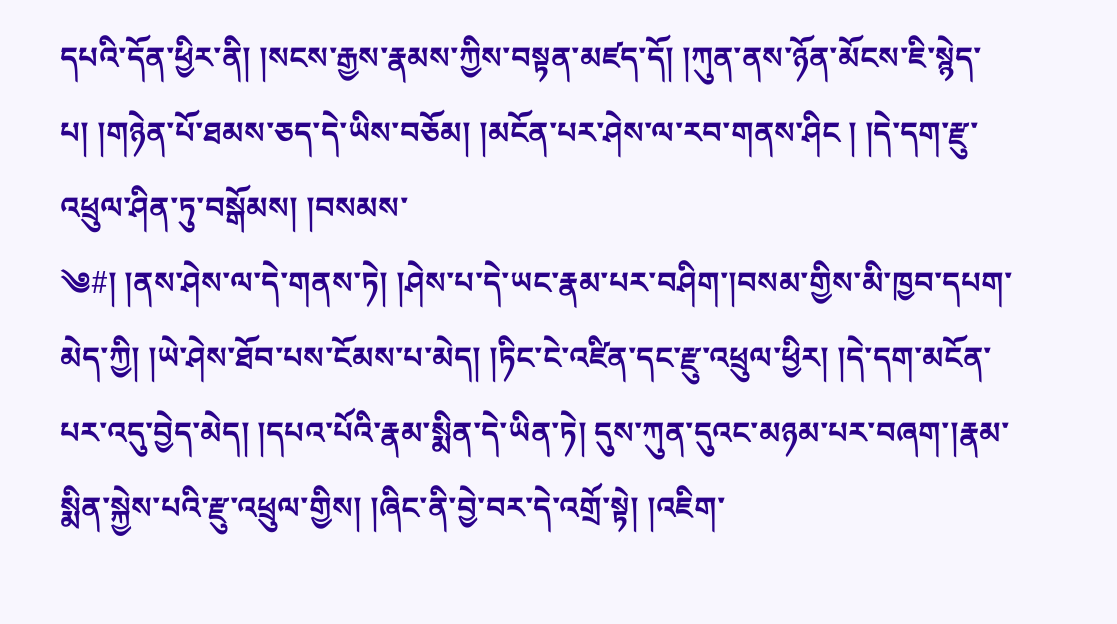དཔའི་དོན་ཕྱིར་ནི། །སངས་རྒྱས་རྣམས་ཀྱིས་བསྟན་མཛད་དོ། །ཀུན་ནས་ཉོན་མོངས་ཇི་སྙེད་པ། །གཉེན་པོ་ཐམས་ཅད་དེ་ཡིས་བཅོམ། །མངོན་པར་ཤེས་ལ་རབ་གནས་ཤིང ། །དེ་དག་རྫུ་འཕྲུལ་ཤིན་ཏུ་བསྒོམས། །བསམས་
༄#། །ནས་ཤེས་ལ་དེ་གནས་ཏེ། །ཤེས་པ་དེ་ཡང་རྣམ་པར་བཤིག་།བསམ་གྱིས་མི་ཁྱབ་དཔག་མེད་ཀྱི། །ཡེ་ཤེས་ཐོབ་པས་ངོམས་པ་མེད། །ཏིང་ངེ་འཛིན་དང་རྫུ་འཕྲུལ་ཕྱིར། །དེ་དག་མངོན་པར་འདུ་བྱེད་མེད། །དཔའ་པོའི་རྣམ་སྨིན་དེ་ཡིན་ཏེ། དུས་ཀུན་དུའང་མཉམ་པར་བཞག་།རྣམ་སྨིན་སྐྱེས་པའི་རྫུ་འཕྲུལ་གྱིས། །ཞིང་ནི་བྱེ་བར་དེ་འགྲོ་སྟེ། །འཇིག་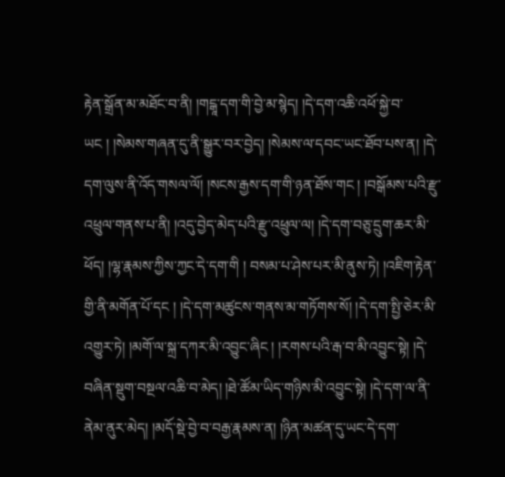རྟེན་སྒྲོན་མ་མཐོང་བ་ནི། །གངྒཱ་དག་གི་བྱེ་མ་སྙེད། །དེ་དག་འཆི་འཕོ་སྐྱེ་བ་ཡང ། །སེམས་གཞན་དུ་ནི་སྒྱུར་བར་བྱེད། །སེམས་ལ་དབང་ཡང་ཐོབ་པས་ན། །དེ་དག་ལུས་ནི་འོད་གསལ་ལོ། །སངས་རྒྱས་དག་གི་ཉན་ཐོས་གང ། །བསྒོམས་པའི་རྫུ་འཕྲུལ་གནས་པ་ནི། །འདུ་བྱེད་མེད་པའི་རྫུ་འཕྲུལ་ལ། །དེ་དག་བཅུ་དྲུག་ཆར་མི་ཕོད། །ལྷ་རྣམས་ཀྱིས་ཀྱང་དེ་དག་གི ། བསམ་པ་ཤེས་པར་མི་ནུས་ཏེ། །འཇིག་རྟེན་གྱི་ནི་མགོན་པོ་དང ། །དེ་དག་མཚུངས་གནས་མ་གཏོགས་སོ། །དེ་དག་སྤྱི་ཅེར་མི་འགྱུར་ཏེ། །མགོ་ལ་སྐྲ་དཀར་མི་འབྱུང་ཞིང ། །རགས་པའི་རྒ་བ་མི་འབྱུང་སྟེ། །དེ་བཞིན་སྡུག་བསྔལ་འཆི་བ་མེད། །ཐེ་ཚོམ་ཡིད་གཉིས་མི་འབྱུང་སྟེ། །དེ་དག་ལ་ནི་ནེམ་ནུར་མེད། །མདོ་སྡེ་བྱེ་བ་བརྒྱ་རྣམས་ན། །ཉིན་མཚན་དུ་ཡང་དེ་དག་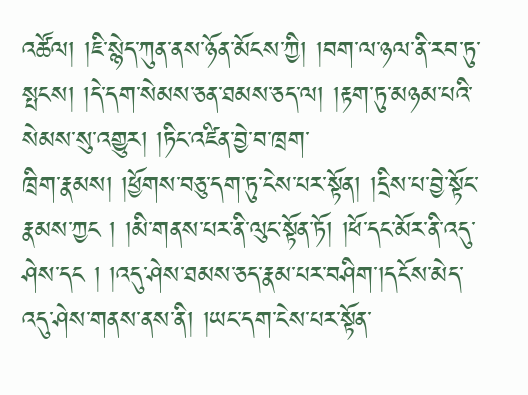འཚོལ། །ཇི་སྙེད་ཀུན་ནས་ཉོན་མོངས་ཀྱི། །བག་ལ་ཉལ་ནི་རབ་ཏུ་སྤངས། །དེ་དག་སེམས་ཅན་ཐམས་ཅད་ལ། །རྟག་ཏུ་མཉམ་པའི་སེམས་སུ་འགྱུར། །ཏིང་འཛིན་བྱེ་བ་ཁྲག་
ཁྲིག་རྣམས། །ཕྱོགས་བཅུ་དག་ཏུ་ངེས་པར་སྟོན། །དྲིས་པ་བྱེ་སྟོང་རྣམས་ཀྱང ། །མི་གནས་པར་ནི་ལུང་སྟོན་ཏོ། །ཕོ་དང་མོར་ནི་འདུ་ཤེས་དང ། །འདུ་ཤེས་ཐམས་ཅད་རྣམ་པར་བཤིག་།དངོས་མེད་འདུ་ཤེས་གནས་ནས་ནི། །ཡང་དག་ངེས་པར་སྟོན་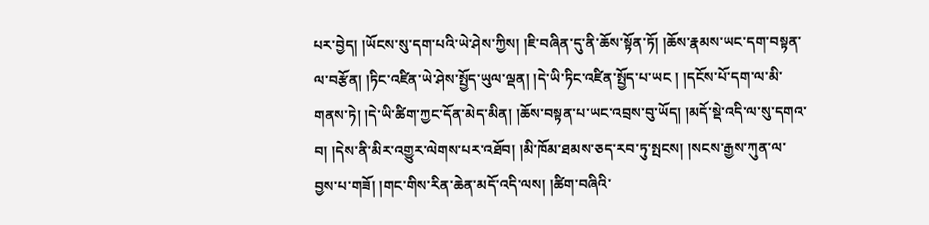པར་བྱེད། །ཡོངས་སུ་དག་པའི་ཡེ་ཤེས་ཀྱིས། །ཇི་བཞིན་དུ་ནི་ཆོས་སྟོན་ཏོ། །ཆོས་རྣམས་ཡང་དག་བསྟན་ལ་བརྩོན། །ཏིང་འཛིན་ཡེ་ཤེས་སྤྱོད་ཡུལ་ལྡན། །དེ་ཡི་ཏིང་འཛིན་སྤྱོད་པ་ཡང ། །དངོས་པོ་དག་ལ་མི་གནས་ཏེ། །དེ་ཡི་ཚིག་ཀྱང་དོན་མེད་མིན། །ཆོས་བསྟན་པ་ཡང་འབྲས་བུ་ཡོད། །མདོ་སྡེ་འདི་ལ་སུ་དགའ་བ། །དེས་ནི་མིར་འགྱུར་ལེགས་པར་འཐོབ། །མི་ཁོམ་ཐམས་ཅད་རབ་ཏུ་སྤངས། །སངས་རྒྱས་ཀུན་ལ་བྱས་པ་གཟོ། །གང་གིས་རིན་ཆེན་མདོ་འདི་ལས། །ཚིག་བཞིའི་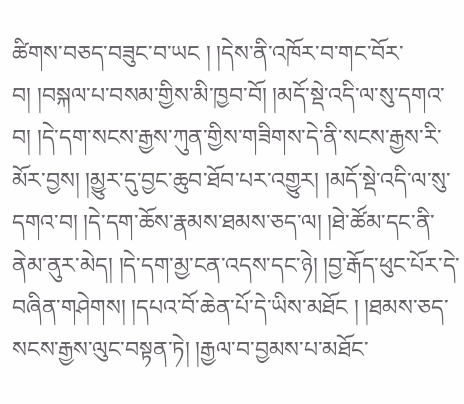ཚིགས་བཅད་བཟུང་བ་ཡང ། །དེས་ནི་འཁོར་བ་གང་བོར་བ། །བསྐལ་པ་བསམ་གྱིས་མི་ཁྱབ་བོ། །མདོ་སྡེ་འདི་ལ་སུ་དགའ་བ། །དེ་དག་སངས་རྒྱས་ཀུན་གྱིས་གཟིགས་དེ་ནི་སངས་རྒྱས་རི་མོར་བྱས། །མྱུར་དུ་བྱང་ཆུབ་ཐོབ་པར་འགྱུར། །མདོ་སྡེ་འདི་ལ་སུ་དགའ་བ། །དེ་དག་ཆོས་རྣམས་ཐམས་ཅད་ལ། །ཐེ་ཚོམ་དང་ནི་ནེམ་ནུར་མེད། །དེ་དག་མྱ་ངན་འདས་དང་ཉེ། །བྱ་རྒོད་ཕུང་པོར་དེ་བཞིན་གཤེགས། །དཔའ་བོ་ཆེན་པོ་དེ་ཡིས་མཐོང ། །ཐམས་ཅད་སངས་རྒྱས་ལུང་བསྟན་ཏེ། །རྒྱལ་བ་བྱམས་པ་མཐོང་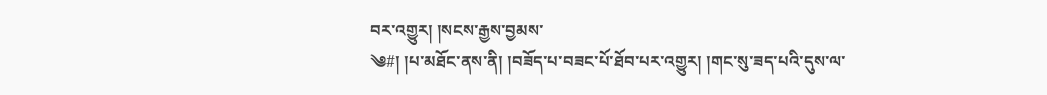བར་འགྱུར། །སངས་རྒྱས་བྱམས་
༄#། །པ་མཐོང་ནས་ནི། །བཟོད་པ་བཟང་པོ་ཐོབ་པར་འགྱུར། །གང་སུ་ཟད་པའི་དུས་ལ་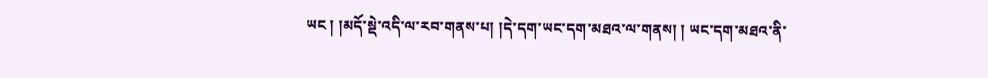ཡང ། །མདོ་སྡེ་འདི་ལ་རབ་གནས་པ། །དེ་དག་ཡང་དག་མཐའ་ལ་གནས། ། ཡང་དག་མཐའ་ནི་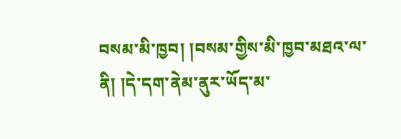བསམ་མི་ཁྱབ། །བསམ་གྱིས་མི་ཁྱབ་མཐའ་ལ་ནི། །དེ་དག་ནེམ་ནུར་ཡོད་མ་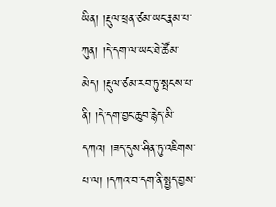ཡིན། །རྡུལ་ཕྲན་ཙམ་ཡང་རྣམ་པ་ཀུན། །དེ་དག་ལ་ཡང་ཐེ་ཚོམ་མེད། །རྡུལ་ཙམ་རབ་ཏུ་སྤངས་པ་ནི། །དེ་དག་བྱང་ཆུབ་རྙེད་མི་དཀའ། །ཟད་དུས་ཤིན་ཏུ་འཇིགས་པ་ལ། །དཀའ་བ་དག་ནི་སྤྱད་བྱས་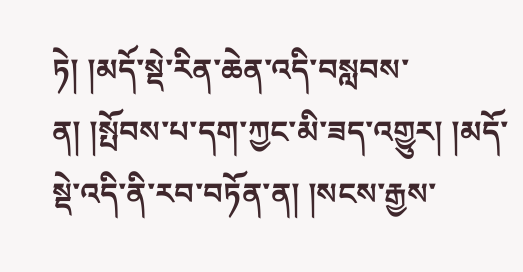ཏེ། །མདོ་སྡེ་རིན་ཆེན་འདི་བསླབས་ན། །སྤོབས་པ་དག་ཀྱང་མི་ཟད་འགྱུར། །མདོ་སྡེ་འདི་ནི་རབ་བཏོན་ན། །སངས་རྒྱས་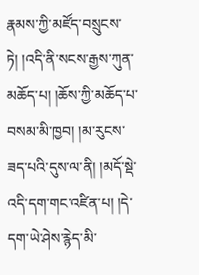རྣམས་ཀྱི་མཛོད་བསྲུངས་ཏེ། །འདི་ནི་སངས་རྒྱས་ཀུན་མཆོད་པ། །ཆོས་ཀྱི་མཆོད་པ་བསམ་མི་ཁྱབ། །མ་རུངས་ཟད་པའི་དུས་ལ་ནི། །མདོ་སྡེ་འདི་དག་གང་འཛིན་པ། །དེ་དག་ཡེ་ཤེས་རྙེད་མི་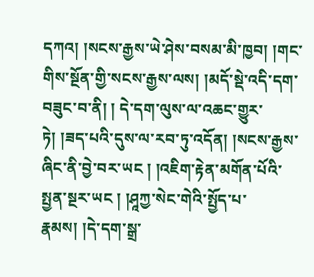དཀའ། །སངས་རྒྱས་ཡེ་ཤེས་བསམ་མི་ཁྱབ། །གང་གིས་སྔོན་གྱི་སངས་རྒྱས་ལས། །མདོ་སྡེ་འདི་དག་བཟུང་བ་ནི། ། དེ་དག་ལུས་ལ་འཆང་གྱུར་ཏེ། །ཟད་པའི་དུས་ལ་རབ་ཏུ་འདོན། །སངས་རྒྱས་ཞིང་ནི་བྱེ་བར་ཡང ། །འཇིག་རྟེན་མགོན་པོའི་སྤྱན་སྔར་ཡང ། །ཤཱཀྱ་སེང་གེའི་སྤྱོད་པ་རྣམས། །དེ་དག་སྒྲ་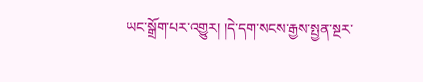ཡང་སྒྲོག་པར་འགྱུར། །དེ་དག་སངས་རྒྱས་སྤྱན་སྔར་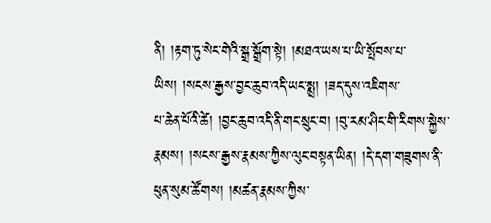ནི། །རྟག་ཏུ་སེང་གེའི་སྒྲ་སྒྲོག་སྟེ། །མཐའ་ཡས་པ་ཡི་སྤོབས་པ་ཡིས། །སངས་རྒྱས་བྱང་ཆུབ་འདི་ཡང་སྨྲ། །ཟད་དུས་འཇིགས་
པ་ཆེན་པོའི་ཚེ། །བྱང་ཆུབ་འདི་ནི་གང་སྲུང་བ། །བུ་རམ་ཤིང་གི་རིགས་སྐྱེས་རྣམས། །སངས་རྒྱས་རྣམས་ཀྱིས་ལུང་བསྟན་ཡིན། །དེ་དག་གཟུགས་ནི་ཕུན་སུམ་ཚོགས། །མཚན་རྣམས་ཀྱིས་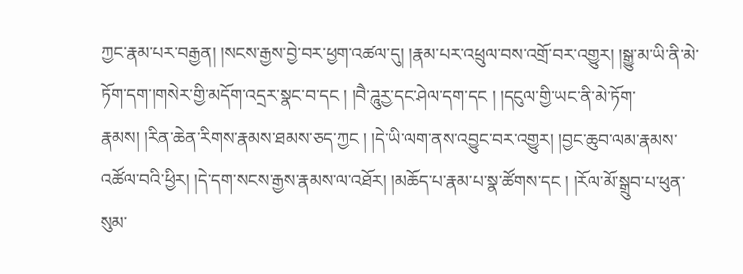ཀྱང་རྣམ་པར་བརྒྱན། །སངས་རྒྱས་བྱེ་བར་ཕྱག་འཚལ་དུ། །རྣམ་པར་འཕྲུལ་བས་འགྲོ་བར་འགྱུར། །སྒྱུ་མ་ཡི་ནི་མེ་ཏོག་དག་།གསེར་གྱི་མདོག་འདྲར་སྣང་བ་དང ། །བཻ་ཌཱུརྱ་དང་ཤེལ་དག་དང ། །དངུལ་གྱི་ཡང་ནི་མེ་ཏོག་རྣམས། །རིན་ཆེན་རིགས་རྣམས་ཐམས་ཅད་ཀྱང ། །དེ་ཡི་ལག་ནས་འབྱུང་བར་འགྱུར། །བྱང་ཆུབ་ལམ་རྣམས་འཚོལ་བའི་ཕྱིར། །དེ་དག་སངས་རྒྱས་རྣམས་ལ་འཐོར། །མཆོད་པ་རྣམ་པ་སྣ་ཚོགས་དང ། །རོལ་མོ་སྒྲུབ་པ་ཕུན་སུམ་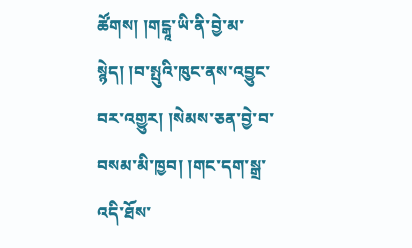ཚོགས། །གངྒཱ་ཡི་ནི་བྱེ་མ་སྙེད། །བ་སྤུའི་ཁུང་ནས་འབྱུང་བར་འགྱུར། །སེམས་ཅན་བྱེ་བ་བསམ་མི་ཁྱབ། །གང་དག་སྒྲ་འདི་ཐོས་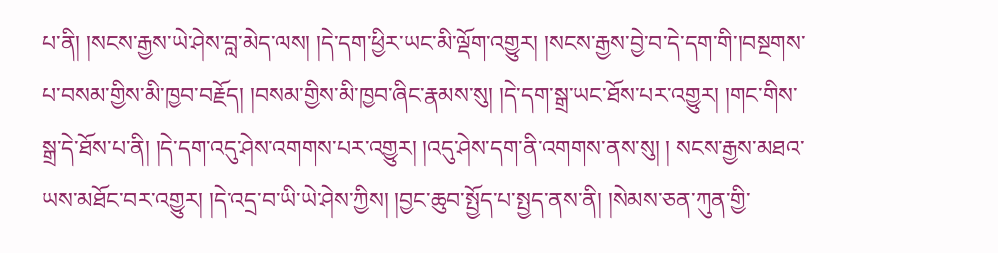པ་ནི། །སངས་རྒྱས་ཡེ་ཤེས་བླ་མེད་ལས། །དེ་དག་ཕྱིར་ཡང་མི་ལྡོག་འགྱུར། །སངས་རྒྱས་བྱེ་བ་དེ་དག་གི་།བསྔགས་པ་བསམ་གྱིས་མི་ཁྱབ་བརྗོད། །བསམ་གྱིས་མི་ཁྱབ་ཞིང་རྣམས་སུ། །དེ་དག་སྒྲ་ཡང་ཐོས་པར་འགྱུར། །གང་གིས་སྒྲ་དེ་ཐོས་པ་ནི། །དེ་དག་འདུ་ཤེས་འགགས་པར་འགྱུར། །འདུ་ཤེས་དག་ནི་འགགས་ནས་སུ། ། སངས་རྒྱས་མཐའ་ཡས་མཐོང་བར་འགྱུར། །དེ་འདྲ་བ་ཡི་ཡེ་ཤེས་ཀྱིས། །བྱང་ཆུབ་སྤྱོད་པ་སྤྱད་ནས་ནི། །སེམས་ཅན་ཀུན་གྱི་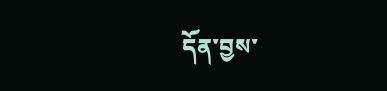དོན་བྱས་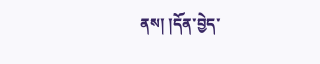ནས། །དོན་བྱེད་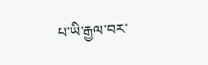པ་ཡི་རྒྱལ་བར་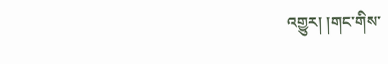འགྱུར། །གང་གིས་